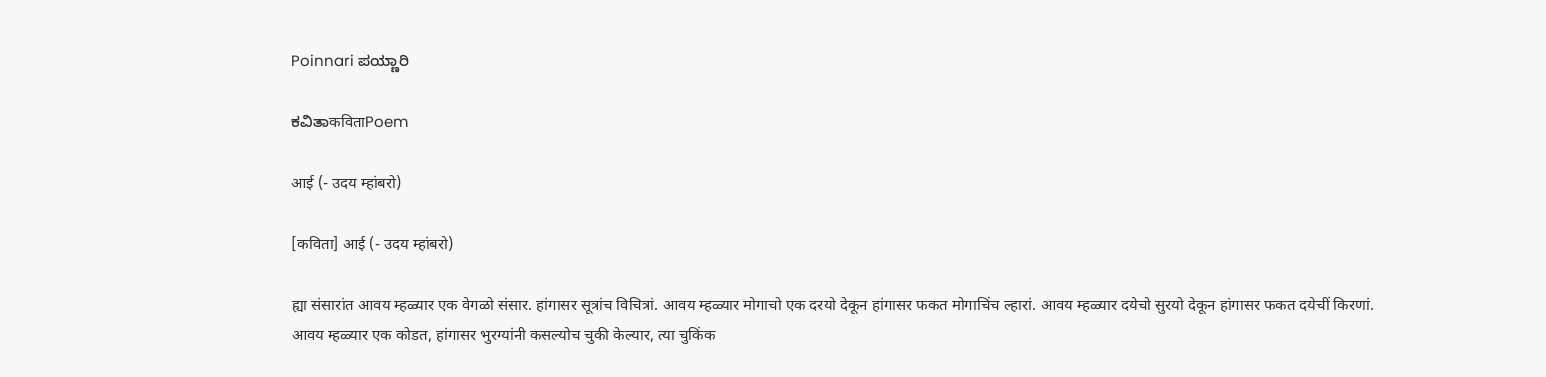Poinnari ಪಯ್ಣಾರಿ

ಕವಿತಾकविताPoem

आई (- उदय म्हांबरो)

[कविता] आई (- उदय म्हांबरो)

ह्या संसारांत आवय म्हळ्यार एक वेगळो संसार. हांगासर सूत्रांच विचित्रां. आवय म्हळ्यार मोगाचो एक दरयो देकून हांगासर फकत मोगाचिंच ल्हारां. आवय म्हळ्यार दयेचो सुरयो देकून हांगासर फकत दयेचीं किरणां. आवय म्हळ्यार एक कोडत, हांगासर भुरग्यांनी कसल्योच चुकी केल्यार, त्या चुकिंक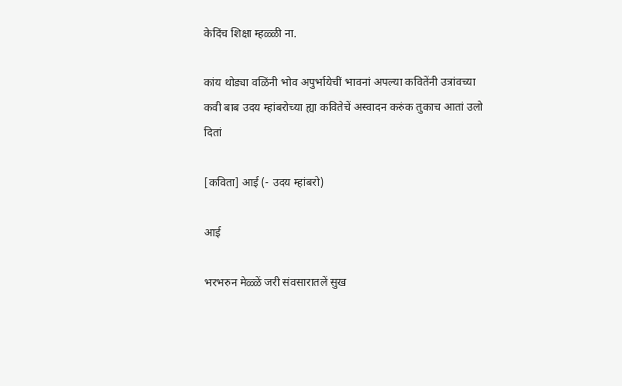केदिंच शिक्षा म्हळ्ळी ना.

कांय थोड्या वळिंनी भोव अपुर्भायेचीं भावनां अपल्या कवितेंनी उत्रांवच्या कवी बाब उदय म्हांबरोच्या ह्या कवितेचें अस्वादन करुंक तुकाच आतां उलो दितां

[कविता] आई (- उदय म्हांबरो)

आई

भरभरुन मेळ्ळें जरी संवसारातलें सुख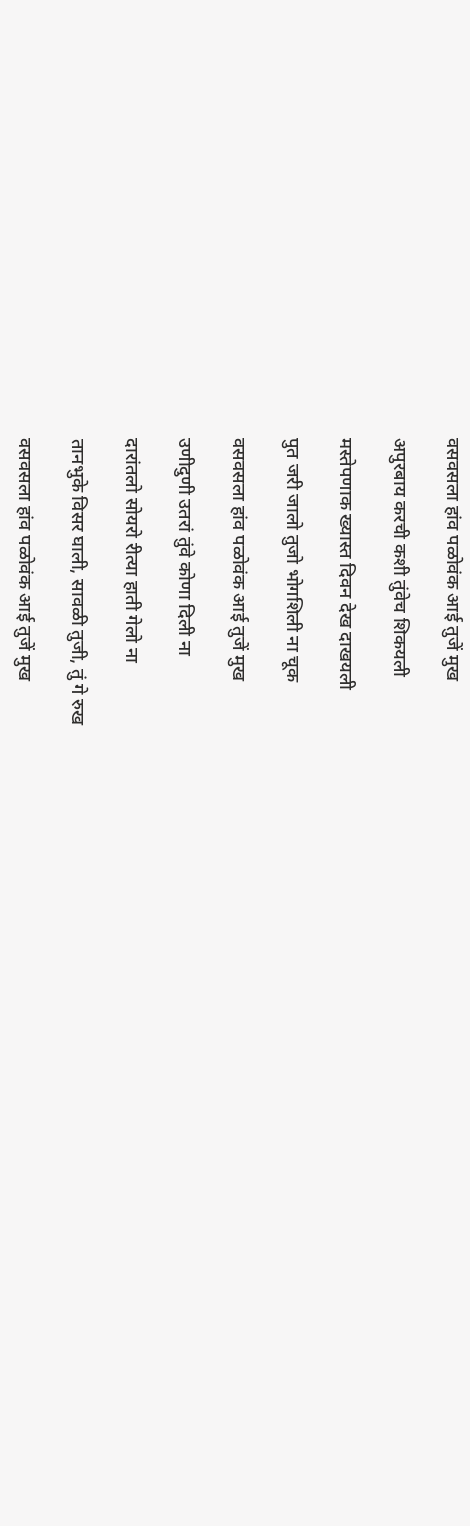वसवसला हांव पळोवंक आई तुजें मुख

अपुरबाय करची कशी तुंवेच शिकयली

मस्तेपणाक ख्यास्त दिवन देख दाखयली

पुत जरी जालो तुजो भोगशिली ना चूक

वसवसला हांव पळोवंक आई तुजें मुख

उणीदुणी उतरां तुंवे कोणा दिली ना

दारांतलो सोयरो रीत्या हाती गेलो ना

तानभुके विसर घाली, सावळी तुजी, तुं गे रुख

वसवसला हांव पळोवंक आई तुजें मुख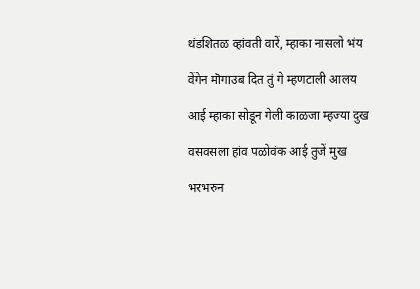थंडशितळ व्हांवती वारें, म्हाका नासलो भंय

वेंगेन मॊगाउब दित तुं गे म्हणटाली आलय

आई म्हाका सोडून गेली काळजा म्हज्या दुख

वसवसला हांव पळोवंक आई तुजें मुख

भरभरुन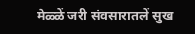मेळ्ळें जरी संवसारातलें सुख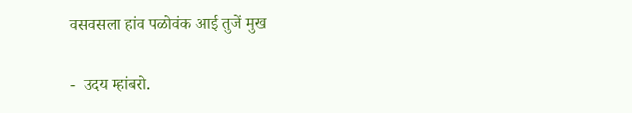वसवसला हांव पळोवंक आई तुजें मुख

-  उदय म्हांबरो.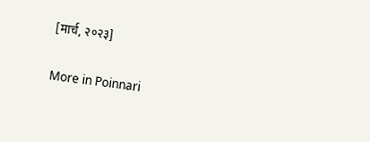[मार्च, २०२३]

More in Poinnari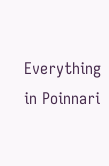Everything in Poinnari